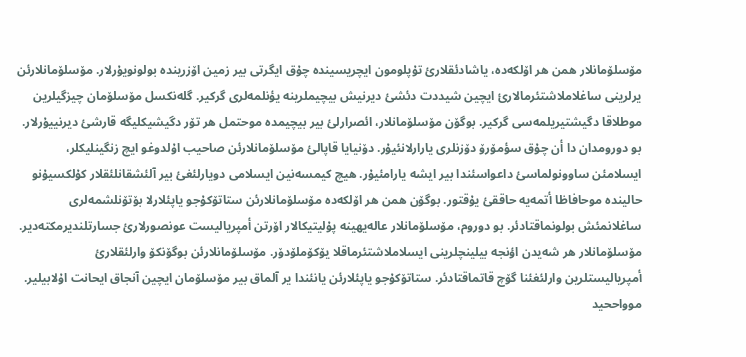مۆسلۆمانلار همن هر اۆلکەدە، یاشادئقلارئ تۇپلومون ایچریسیندە چۇق ایگرتی بیر زمین اۆزریندە بولونویۇرلار. مۆسلۆمانلارئن یرلرینی ساغلاملاشتئرمالارئ ایچین شیددت دئشئ دیرنیش بیچیملرینە یؤنلمەلری گرکیر. گلەنکسل مۆسلۆمان چیزگیلرین موطلاقا دگیشتیریلمەسی گرکیر. بوگۆن مۆسلۆمانلار، ائصرارلئ بیر بیچیمدە موحتمل هر تۆر دگیشیکلیگە قارشئ دیرنییۇرلار. بو دورومدان دا أن چۇق سؤمۆرۆ دۆزنلری یارارلانئیۇر. دۆنیایا قاپالئ مۆسلۆمانلارئن صاحیب اۇلدوغو ایچ زنگینلیکلر، ایسلامئن ساوونولماسئ داعواسئندا بیر ایشە یارامئیۇر. هیچ کیمسەنین ایسلامی دویارلئغئ بیر آلئشقانلئقلار کۇلکسیۇنو حالیندە موحافاظا أتمەیە حاققئ یۇقتور. بوگۆن همن هر اۆلکەدە مۆسلۆمانلارئن ستاتۆکۇجو یاپئلارلا بۆتۆنلشمەلری ساغلانمئش بولونماقتادئر. بو دوروم، مۆسلۆمانلار عالەیهینە پۇلیتیکالار اۆرتن أمپریالیست عونصورلارئ جسارتلندیرمکتەدیر.
مۆسلۆمانلار هر شەیدن اؤنجە بیلینچلرینی ایسلاملاشتئرماقلا یۆکۆملۆدۆر. مۆسلۆمانلارئن بوگۆنکۆ وارلئقلارئ أمپریالیستلرین وارلئغئنا گۆچ قاتماقتادئر. ستاتۆکۇجو یاپئلارئن یانئندا یر آلماق بیر مۆسلۆمان ایچین آنجاق ایحانت اۇلابیلیر. موواححید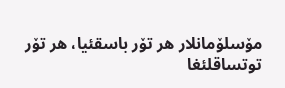مۆسلۆمانلار هر تۆر باسقئیا، هر تۆر توتساقلئغا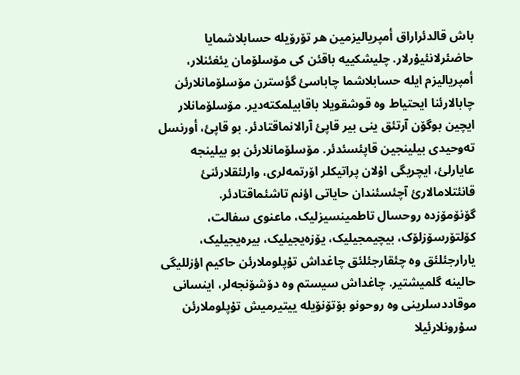باش قالدئراراق أمپریالیزمین هر تۆرۆیلە حسابلاشمایا حاضئرلانئیۇرلار. چلیشکییە باقئن کی مۆسلۆمان یئغئنلار، أمپریالیزم ایلە حسابلاشما چاباسئ گؤسترن مۆسلۆمانلارئن چابالارئنا ایحتیاط وە قوشقویلا باقابیلمکتەدیر. مۆسلۆمانلار ایچین بوگۆن آرتئق ینی بیر قاپئ آرالانماقتادئر. بو قاپئ، أورنسل تەوحیدی بیلینجین قاپئسئدئر. مۆسلۆمانلارئن بو بیلینجە عایارلئ، ایچریگی اۇلان پراتیکلر اۆرتمەلری، وارلئقلارئنئ قانئتلامالارئ آچئسئندان حایاتی اؤنم تاشئماقتادئر.
گۆنۆمۆزدە روحسال تاطمینسیزلیک، ماعنوی سفالت، کۆلتۆرسۆزلۆک، بیچیمجیلیک، یۆزەیجیلیک، بیرەیجیلیک، یارارجئلئق وە چئقارجئلئق چاغداش تۇپلوملارئن حاکیم اؤزللیگی حالینە گلمیشتیر. چاغداش سیستم وە دۆشۆنجەلر، اینسانی موقاددسلرینی وە روحونو بۆتۆنۆیلە ییتیرمیش تۇپلوملارئن سۇرونلارئیلا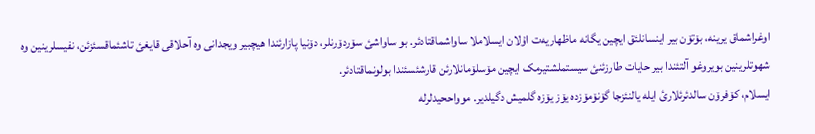اوغراشماق یرینە، بۆتۆن بیر اینسانلئق ایچین یگانە ماظهاریەت اۇلان ایسلاملا ساواشماقتادئر. بو ساواشئ سۆردۆرنلر، دۆنیا پازارئندا هیچبیر ویجدانی وە آحلاقی قایغئ تاشئماقسئزئن، نفیسلرینین وە شهوتلرینین بویروغو آلتئندا بیر حایات طارزئنئ سیستملشتیرمک ایچین مۆسلۆمانلارئن قارشئسئندا بولونماقتادئر.
ایسلام، کۆفرۆن سالدئرئلارئ ایلە یالنئزجا گۆنۆمۆزدە یۆز یۆزە گلمیش دگیلدیر. موواححیدلرلە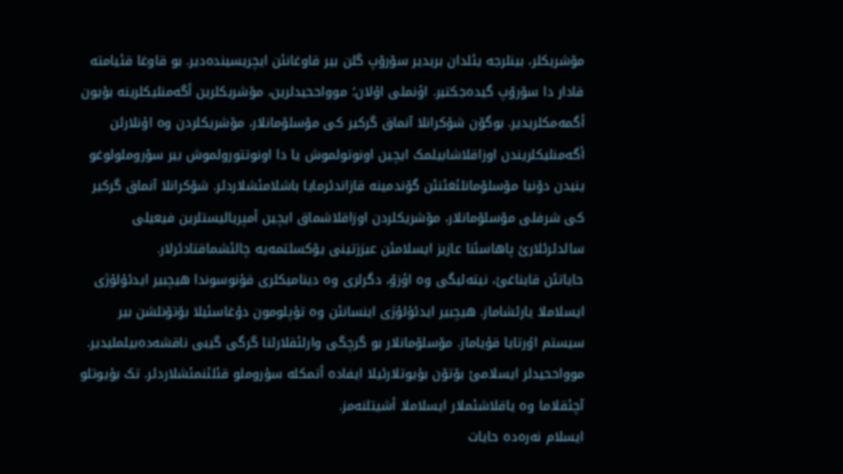مۆشریکلر، بینلرجە یئلدان بریدیر سۆرۆپ گلن بیر قاوغانئن ایچریسیندەدیر. بو قاوغا قئیامتە قادار دا سۆرۆپ گیدەجکتیر. اؤنملی اۇلان؛ موواححیدلرین، مۆشریکلرین أگەمنلیکلرینە بۇیون أگمەمکلریدیر. بوگۆن شۆکرانلا آنماق گرکیر کی مۆسلۆمانلار، مۆشریکلردن وە اۇنلارئن أگەمنلیکلریندن اوزاقلاشابیلمک ایچین اونوتولموش یا دا اونوتتورولموش بیر سۇروملولوغو ینیدن دۆنیا مۆسلۆمانلئغئنئن گۆندمینە قازاندئرمایا باشلامئشلاردئر. شۆکرانلا آنماق گرکیر کی شرفلی مۆسلۆمانلار، مۆشریکلردن اوزاقلاشماق ایچین أمپریالیستلرین فیعیلی سالدئرئلارئ پاهاسئنا عازیز ایسلامئن عیززتینی یۆکسلتمەیە چالئشماقتادئرلار.
حایاتئن قایناغئ، نیتەلیگی وە اؤزۆ، دگرلری وە دینامیکلری قۇنوسوندا هیچبیر ایدئۇلۇژی ایسلاملا یارئشاماز. هیچبیر ایدئۇلۇژی اینسانئن وە تۇپلومون دۇغاسئیلا بۆتۆنلشن بیر سیستم اۇرتایا قۇیاماز. مۆسلۆمانلار بو گرچگی وارلئقلارئنا گرگی گیبی ناقشەدەبیلملیدیر.
موواححیدلر ایسلامئ بۆتۆن بۇیوتلارئیلا ایفادە أتمکلە سۇروملو قئلئنمئشلاردئر. تک بۇیوتلو آچئقلاما وە یاقلاشئملار ایسلاملا أشیتلنەمز.
ایسلام نەرەدە حایات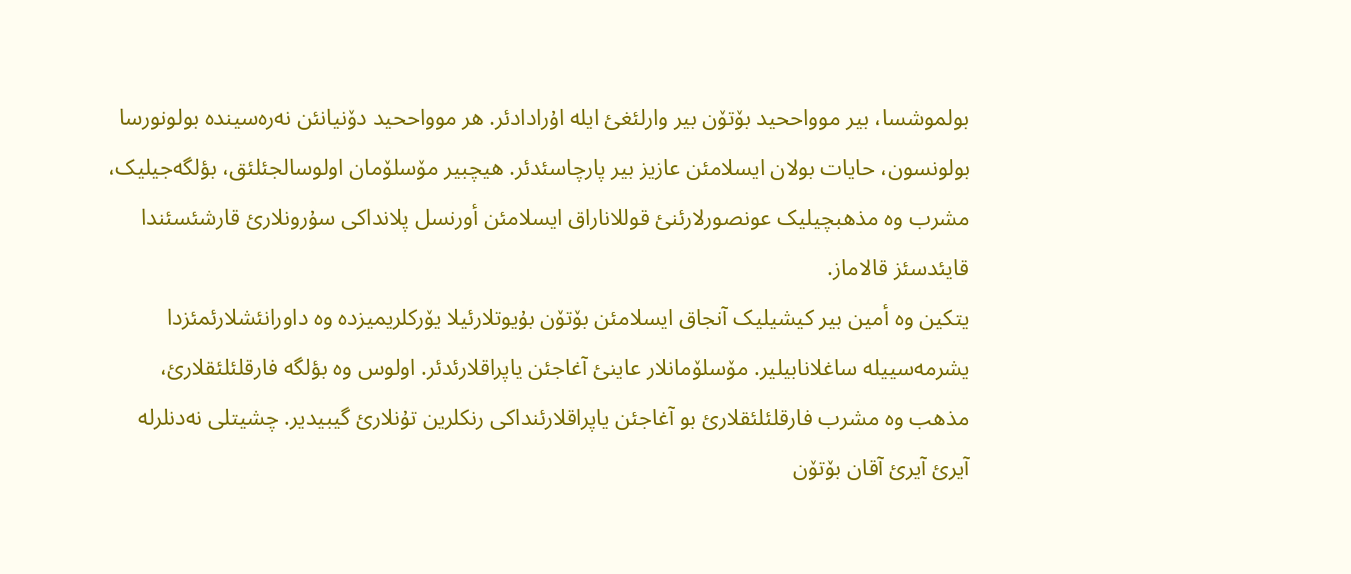بولموشسا، بیر موواححید بۆتۆن بیر وارلئغئ ایلە اۇرادادئر. هر موواححید دۆنیانئن نەرەسیندە بولونورسا بولونسون، حایات بولان ایسلامئن عازیز بیر پارچاسئدئر. هیچبیر مۆسلۆمان اولوسالجئلئق، بؤلگەجیلیک، مشرب وە مذهبچیلیک عونصورلارئنئ قوللاناراق ایسلامئن أورنسل پلانداکی سۇرونلارئ قارشئسئندا قایئدسئز قالاماز.
یتکین وە أمین بیر کیشیلیک آنجاق ایسلامئن بۆتۆن بۇیوتلارئیلا یۆرکلریمیزدە وە داورانئشلارئمئزدا یشرمەسییلە ساغلانابیلیر. مۆسلۆمانلار عاینئ آغاجئن یاپراقلارئدئر. اولوس وە بؤلگە فارقلئلئقلارئ، مذهب وە مشرب فارقلئلئقلارئ بو آغاجئن یاپراقلارئنداکی رنکلرین تۇنلارئ گیبیدیر. چشیتلی نەدنلرلە آیرئ آیرئ آقان بۆتۆن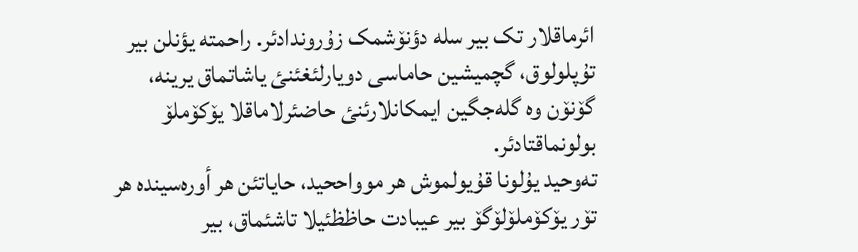ائرماقلار تک بیر سلە دؤنۆشمک زۇروندادئر. راحمتە یؤنلن بیر تۇپلولوق، گچمیشین حاماسی دویارلئغئنئ یاشاتماق یرینە، گۆنۆن وە گلەجگین ایمکانلارئنئ حاضئرلاماقلا یۆکۆملۆ بولونماقتادئر.
تەوحید یۇلونا قۇیولموش هر موواححید، حایاتئن هر أورەسیندە هر تۆر یۆکۆملۆلۆگۆ بیر عیبادت حاظظئیلا تاشئماق، بیر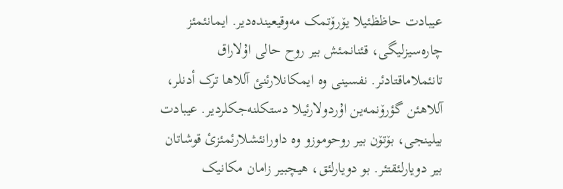عیبادت حاظظئیلا یۆرۆتمک مەوقیعیندەدیر. ایمانئمئز چارەسیزلیگی، قئنانمئش بیر روح حالی اۇلاراق تانئملاماقتادئر. نفسینی وە ایمکانلارئنئ آللاها ترک أدنلر، آللاهئن گؤرۆنمەین اۇردولارئیلا دستکلنەجکلردیر. عیبادت بیلینجی، بۆتۆن بیر روحوموزو وە داورانئشلارئمئزئ قوشاتان بیر دویارلئقتئر. بو دویارلئق، هیچبیر زامان مکانیک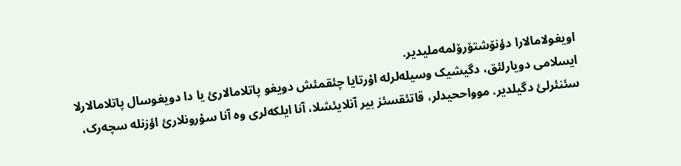اویغولامالارا دؤنۆشتۆرۆلمەملیدیر.
ایسلامی دویارلئق، دگیشیک وسیلەلرلە اۇرتایا چئقمئش دویغو پاتلامالارئ یا دا دویغوسال پاتلامالارلا سئنئرلئ دگیلدیر. موواححیدلر، قاتئقسئز بیر آنلایئشلا، آنا ایلکەلری وە آنا سۇرونلارئ اؤزنلە سچەرک،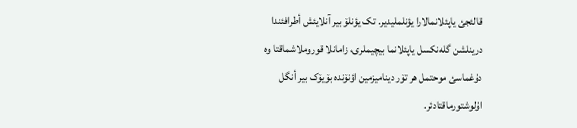قالئجئ یاپئلانمالارا یؤنلملیدیر. تک یؤنلۆ بیر آنلایئش أطرافئندا درینلشن گلەنکسل یاپئلانما بیچیملری، زامانلا قوروملاشماقتا وە دۇغماسئ موحتمل هر تۆر دینامیزمین اؤنۆندە بۆیۆک بیر أنگل اۇلوشتورماقتادئر.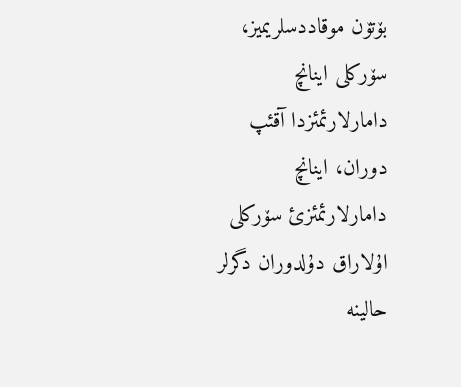بۆتۆن موقاددسلریمیز، سۆرکلی اینانچ دامارلارئمئزدا آقئپ دوران، اینانچ دامارلارئمئزئ سۆرکلی اۇلاراق دۇلدوران دگرلر حالینە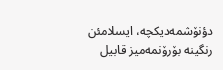دؤنۆشمەدیکچە، ایسلامئن رنگینە بۆرۆنمەمیز قابیل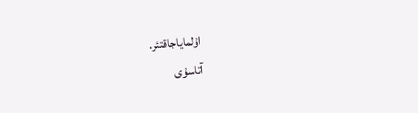اۇلمایاجاقتئر.
آتاسۇی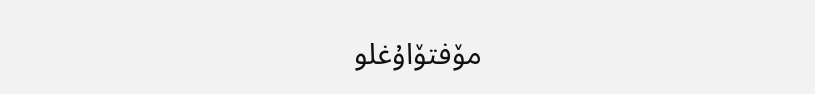مۆفتۆاۇغلو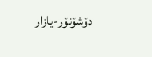دۆشۆنۆر-یازار